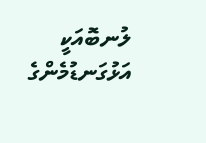ލުނބޮއަކީ އަޅުގަނޑުމެންގެ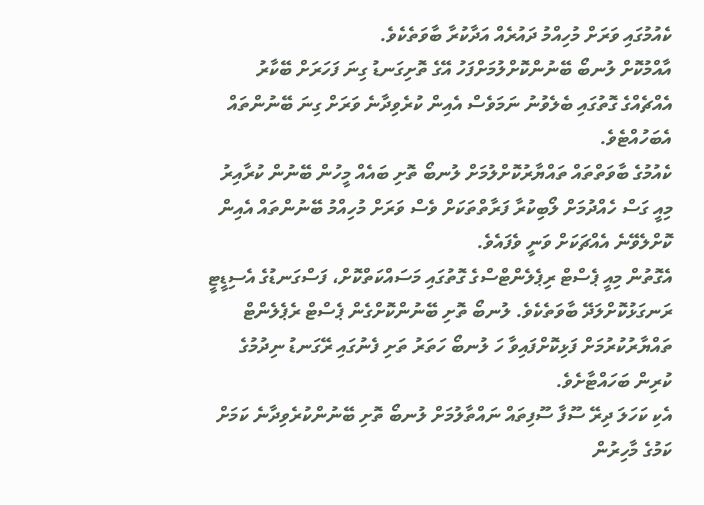ކެއުމުގައި ވަރަށް މުހިއްމު ދައުރެއް އަދާކުރާ ބާވަތެކެވެ.
އާއްމުކޮށް ލުނބޯ ބޭނުންކޮށްލުމަށްފަހު އޭގެ ތޮށިގަނޑު ގިނަ ފަހަރަށް ބޭކާރު އެއްޗެއްގެ ގޮތުގައި ބެލެވުނު ނަމަވެސް އެއިން ކުރެވިދާނެ ވަރަށް ގިނަ ބޭނުންތައް އެބަހުއްޓެވެ.
ކެއުމުގެ ބާވަތްތައް ތައްޔާރުކޮށްލުމަށް ލުނބޯ ތޮށި ބައެއް މީހުން ބޭނުން ކުރާއިރު މިއީ ގަސް ހެއްދުމަށް ލޯބިކުރާ ފަރާތްތަކަށް ވެސް ވަރަށް މުހިއްމު ބޭނުންތައް އެއިން ކޮށްލެވޭނެ އެއްޗަކަށް ވަނީ ވެފައެވެ.
އެގޮތުން މިއީ ޕެސްޓް ރިޕެލެންޓްސްގެ ގޮތުގައި މަސައްކަތްކޮށް، ފަސްގަނޑުގެ އެސިޑީޓީ ރަނގަޅުކޮށްލަދޭ ބާވަތެކެވެ. ލުނބޯ ތޮށި ބޭނުންކޮށްގެން ޕެސްޓް ރެޕެލެންޓް ތައްޔާރުކުރުމަށް ފަޅިކޮށްފައިވާ ހަ ލުނބޯ ހަތަރު ތަށި ފެނުގައި ރޭގަނޑު ނިދުމުގެ ކުރިން ބަހައްޓާށެވެ.
އެކި ކަހަލަ ދިރޭ ސޫފާ ސޫފިތައް ނައްތާލުމަށް ލުނބޯ ތޮށި ބޭނުންކުރެވިދާނެ ކަމަށް ކަމުގެ މާހިރުން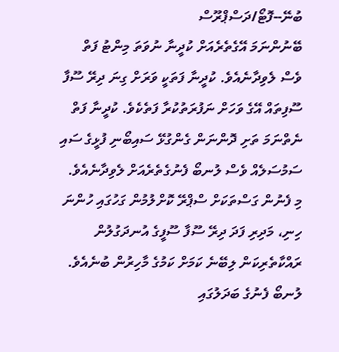ބުނޭ--ފޮޓޯ/ދަސްޕްރޫސް
ބޭނުންނަމަ އޭގެތެރެއަށް ކުދީނާ ނުވަތަ މިންޓު ފަތް ވެސް ލެވިދާނެއެވެ. ކުދީނާ ފަތަކީ ވަރަށް ގިނަ ދިރޭ ސޫފާ ސޫފިތައް އޭގެ ވަހަށް ނަފުރަތުކުރާ ފަތެކެވެ. ކުދީނާ ފަތް ނެތްނަމަ ތަށި ދޮންނަން ގެންގުޅޭ ސައިބޯނި ފުޅީގެ ސައި ސަމުސަލެއް ވެސް ލުނބޯ ފެނުގެތެރެއަށް ލެވިދާނެއެވެ.
މި ފެނުން ގަސްތަކަށް ސްޕްރޭ ކޮށްލުމުން ގަހުގައި ހުންނަ ހިނި، މަދިރި ފަދަ ދިރޭ ސޫފާ ސޫފީގެ އުނދަގުލުން ރައްކާތެރިކަން ލިބޭނެ ކަމަށް ކަމުގެ މާހިރުން ބުނެއެވެ. ލުނބޯ ފެނުގެ ބަދަލުގައި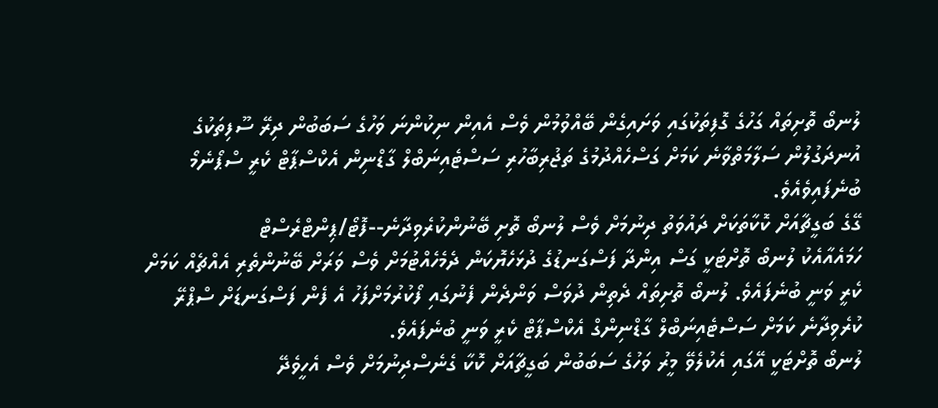ލުނބޯ ތޮށިތައް ގަހުގެ ގޮފިތަކުގައި ވަށައިގެން ބޭއްވުމުން ވެސް އެއިން ނިކުންނަ ވަހުގެ ސަބަބުން ދިރޭ ސޫފިތަކުގެ އުނދަގުލުން ސަލާމަތްވާނެ ކަމަށް ގަސްހެއްދުމުގެ ތަޖުރިބާހުރި ސަސްޓެއިނަބްލް ގާޑްނިން އެކްސްޕާޓް ކެރީ ސްޕޯނެމޯ ބުނެފައިވެއެވެ.
ގޭގެ ބަގީޗާއަށް ކޮކާތަކަށް ދައުވަތު ދިނުމަށް ވެސް ލުނބޯ ތޮށި ބޭނުންކުރެވިދާނެ--ފޮޓޯ/ޕިންޓްރެސްޓް
ހަމައެއާއެކު ލުނބޯ ތޮށްޓަކީ ގަސް އިންދާ ފަސްގަނޑުގެ ދުޅަހެޔޮކަން ދެމެހެއްޓުމަށް ވެސް ވަރަށް ބޭނުންތެރި އެއްޗެއް ކަމަށް ކެރީ ވަނީ ބުނެފައެވެ. ލުނބޯ ތޮށިތައް ދެތިން ދުވަސް ވަންދެން ފެނުގައި ފޯކުރުމަށްފަހު އެ ފެން ފަސްގަނޑަށް ސްޕްރޭ ކުރެވިދާނެ ކަމަށް ސަސްޓެއިނަބްލް ގާޑްނިންގް އެކްސްޕާޓް ކެރީ ވަނީ ބުނެފައެވެ.
ލުނބޯ ތޮށްޓަކީ އޭގައި އެކުލެވޭ މީރު ވަހުގެ ސަބަބުން ބަގީޗާއަށް ކޮކާ ގެނެސްދިނުމަށް ވެސް އެހީވެދޭ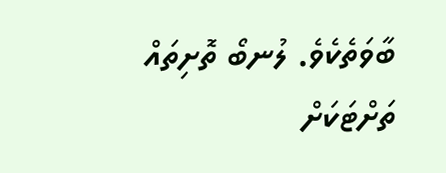ބާވަތެކެވެ. ލުނބޯ ތޮށިތައް ތަށްޓަކަށް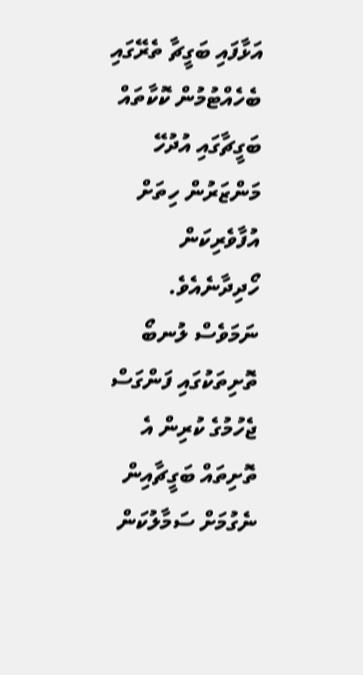އަޅާފައި ބަގީޗާ ތެރޭގައި ބެހެއްޓުމުން ކޮކާތައް ބަގީޗާގައި އުދުހޭ މަންޒަރުން ހިތަށް އުފާވެރިކަން ހޯދިދާނެއެވެ.
ނަމަވެސް ލުނބޯ ތޮށިތަކުގައި ފަންގަސް ޖެހުމުގެ ކުރިން އެ ތޮށިތައް ބަގީޗާއިން ނެގުމަށް ސަމާލުކަން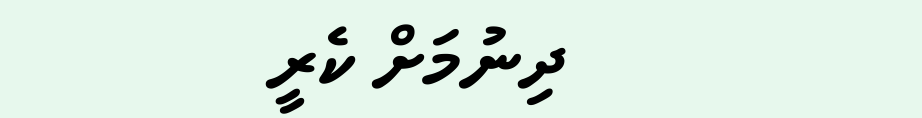ދިނުމަށް ކެރީ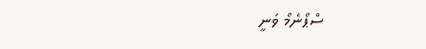ސްޕޯނެމޯ ވަނީ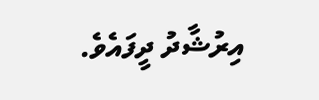އިރުޝާދު ދީފައެވެ.